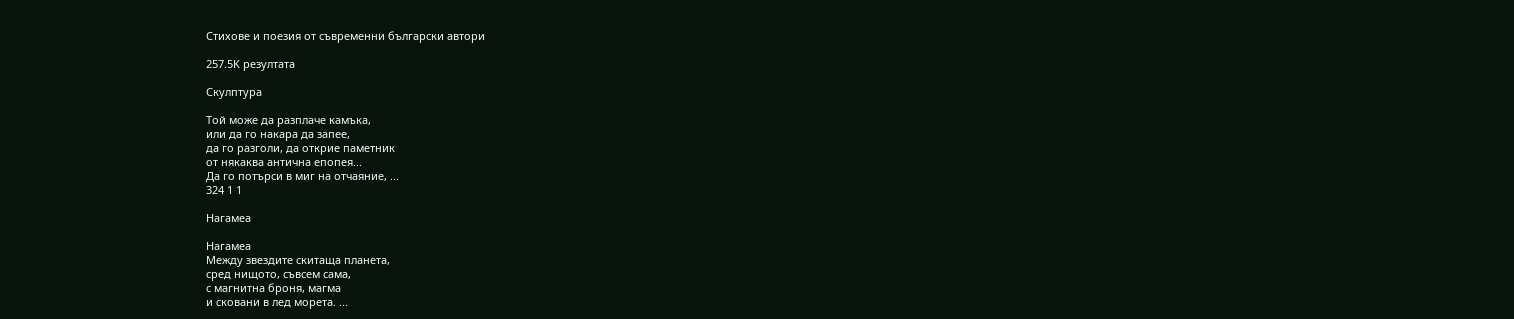Стихове и поезия от съвременни български автори

257.5K резултата

Скулптура

Той може да разплаче камъка,
или да го накара да запее,
да го разголи, да открие паметник
от някаква антична епопея...
Да го потърси в миг на отчаяние, ...
324 1 1

Нагамеа

Нагамеа
Между звездите скитаща планета,
сред нищото, съвсем сама,
с магнитна броня, магма
и сковани в лед морета. ...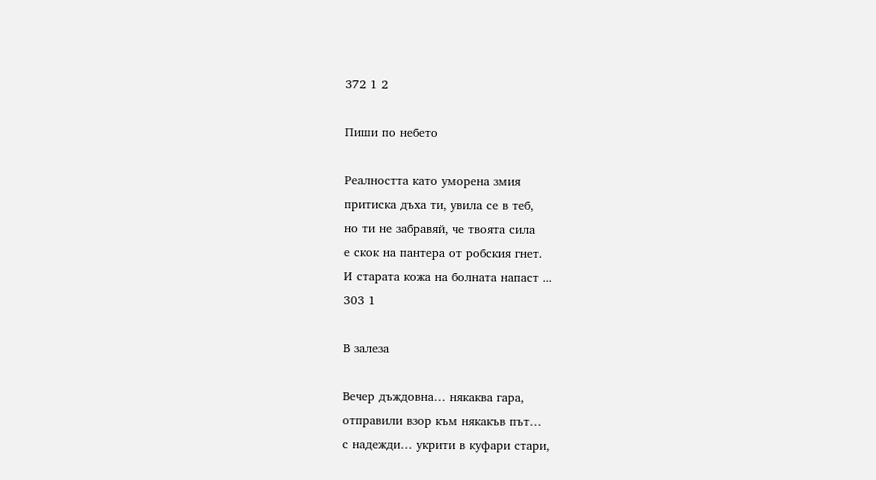372 1 2

Пиши по небето

Реалността като уморена змия
притиска дъха ти, увила се в теб,
но ти не забравяй, че твоята сила
е скок на пантера от робския гнет.
И старата кожа на болната напаст ...
303 1

В залеза

Вечер дъждовна… някаква гара,
отправили взор към някакъв път…
с надежди… укрити в куфари стари,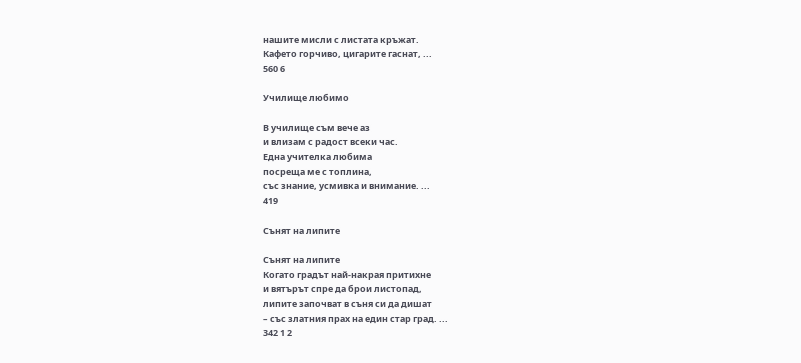нашите мисли с листата кръжат.
Кафето горчиво, цигарите гаснат, ...
560 6

Училище любимо

В училище съм вече аз
и влизам с радост всеки час.
Една учителка любима
посреща ме с топлина,
със знание, усмивка и внимание. ...
419

Сънят на липите

Сънят на липите
Когато градът най-накрая притихне
и вятърът спре да брои листопад,
липите започват в съня си да дишат
– със златния прах на един стар град. ...
342 1 2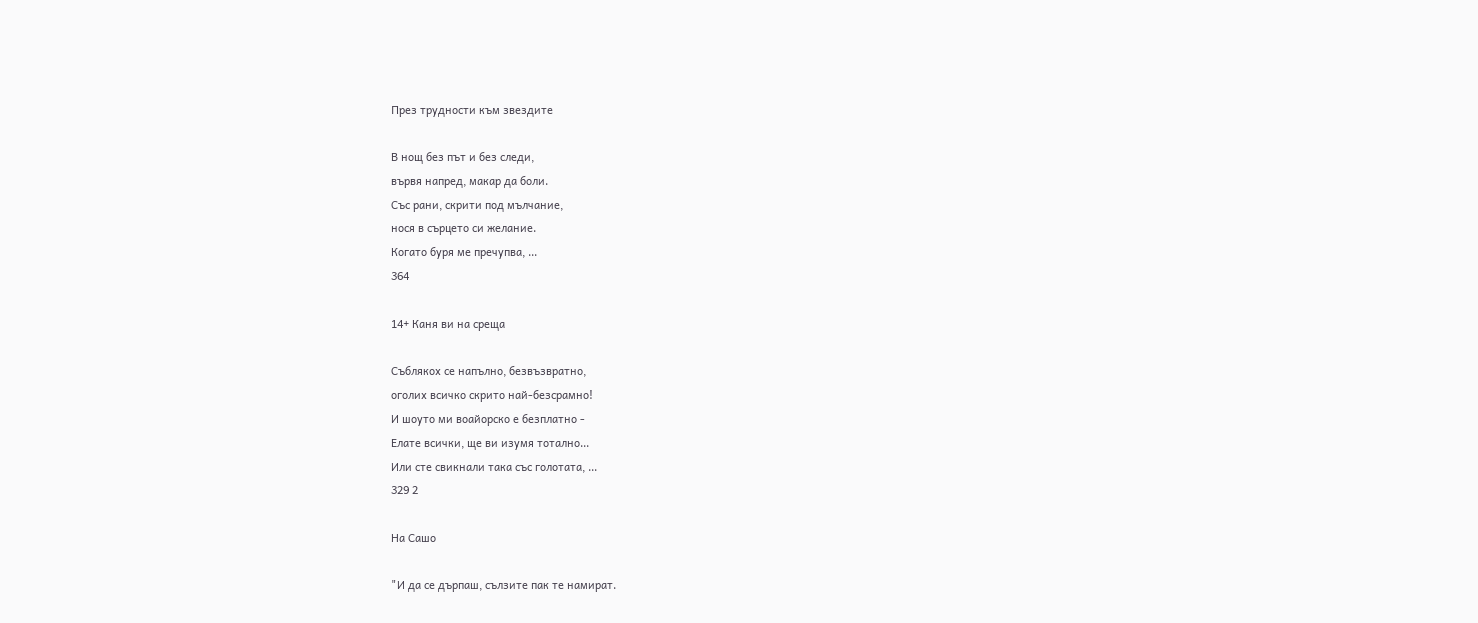През трудности към звездите

В нощ без път и без следи,
вървя напред, макар да боли.
Със рани, скрити под мълчание,
нося в сърцето си желание.
Когато буря ме пречупва, ...
364

14+ Каня ви на среща

Съблякох се напълно, безвъзвратно,
оголих всичко скрито най-безсрамно!
И шоуто ми воайорско е безплатно -
Елате всички, ще ви изумя тотално...
Или сте свикнали така със голотата, ...
329 2

На Сашо

"И да се дърпаш, сълзите пак те намират.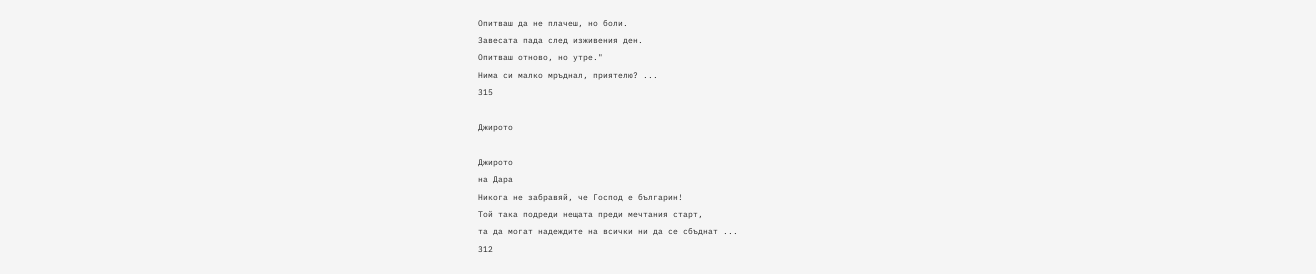Опитваш да не плачеш, но боли.
Завесата пада след изживения ден.
Опитваш отново, но утре."
Нима си малко мръднал, приятелю? ...
315

Джирото

Джирото
на Дара
Никога не забравяй, че Господ е българин!
Той така подреди нещата преди мечтания старт,
та да могат надеждите на всички ни да се сбъднат ...
312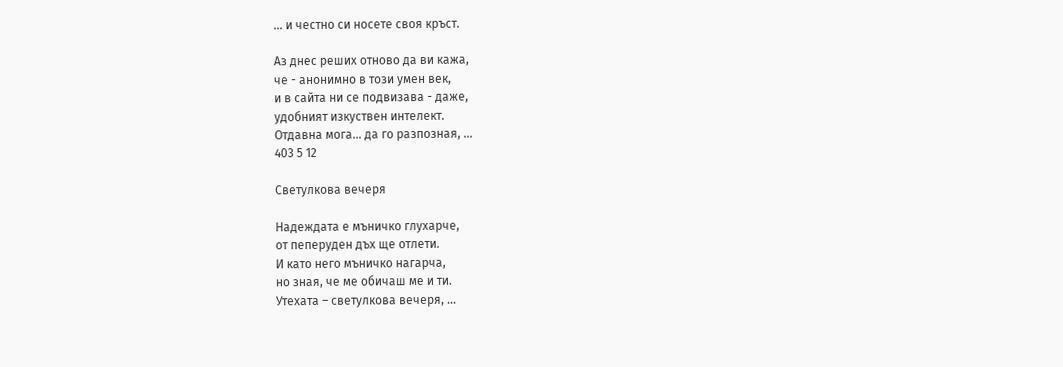… и честно си носете своя кръст.

Аз днес реших отново да ви кажа,
че - анонимно в този умен век,
и в сайта ни се подвизава - даже,
удобният изкуствен интелект.
Отдавна мога… да го разпозная, ...
403 5 12

Cветулкова вечеря

Надеждата е мъничко глухарче,
от пеперуден дъх ще отлети.
И като него мъничко нагарча,
но зная, че ме обичаш ме и ти.
Утехата – светулкова вечеря, ...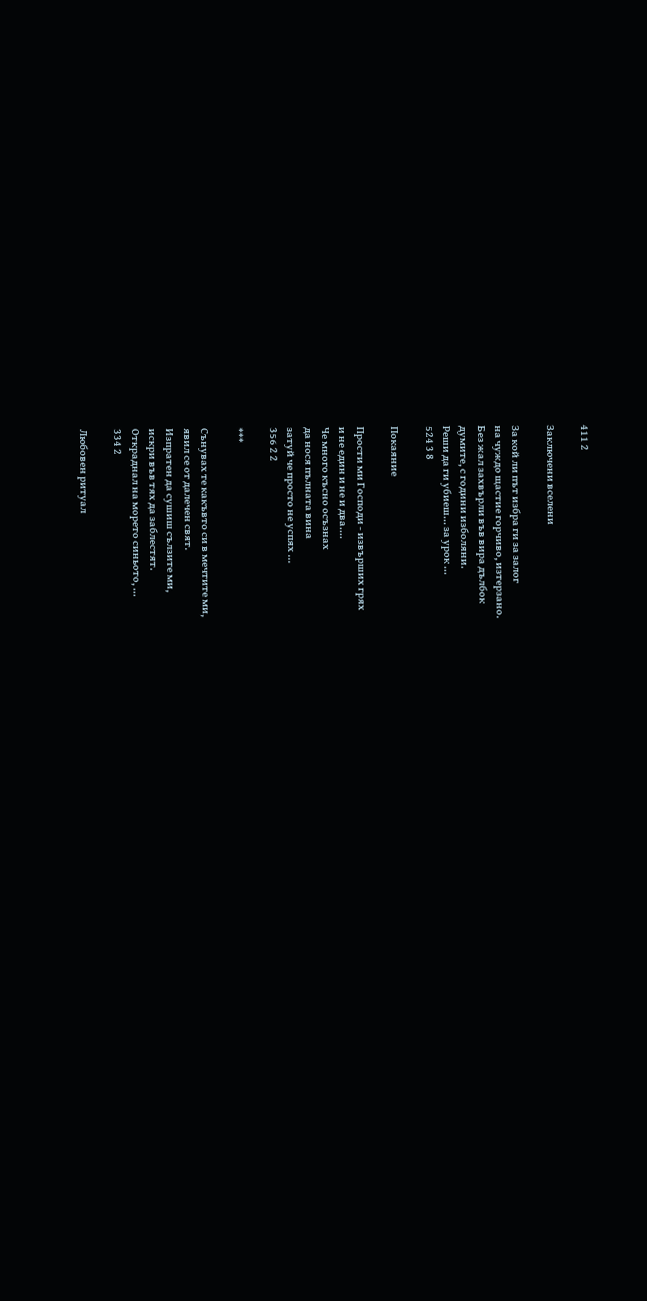411 2

Заключени вселени

За кой ли път избра ги за залог
на чуждо щастие горчиво, изтерзано.
Без жал захвърли във вира дълбок
думите, с години изболяни.
Реши да ги убиеш… за урок ...
524 3 8

Покаяние

Прости ми Господи - извърших грях
и не един и не и два....
Че много късно осъзнах
да нося пълната вина
затуй че просто не успях ...
356 2 2

***

Сънувах те какъвто си в мечтите ми,
явил се от далечен свят.
Изпратен да сушиш сълзите ми,
искри във тях да заблестят.
Откраднал на морето синьото, ...
334 2

Любовен ритуал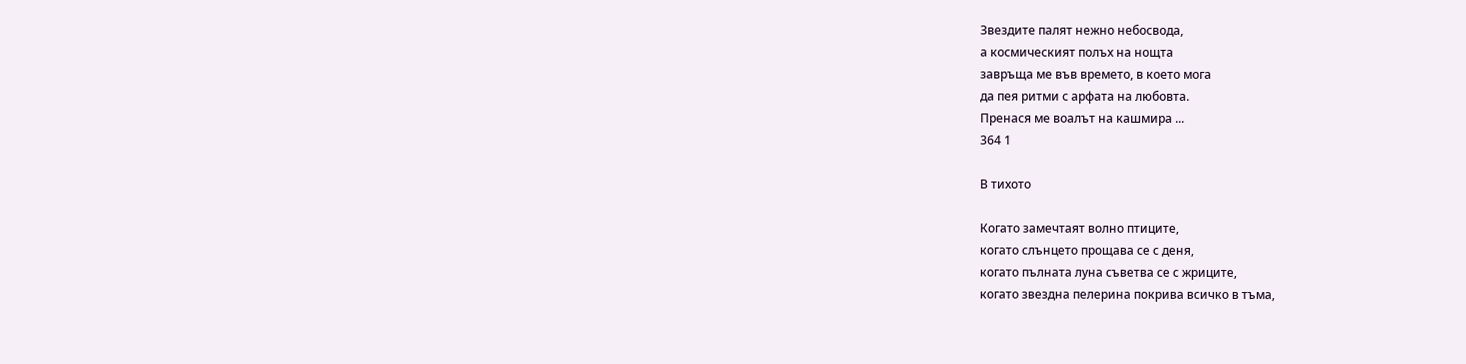Звездите палят нежно небосвода,
а космическият полъх на нощта
завръща ме във времето, в което мога
да пея ритми с арфата на любовта.
Пренася ме воалът на кашмира ...
364 1

В тихото

Когато замечтаят волно птиците,
когато слънцето прощава се с деня,
когато пълната луна съветва се с жриците,
когато звездна пелерина покрива всичко в тъма,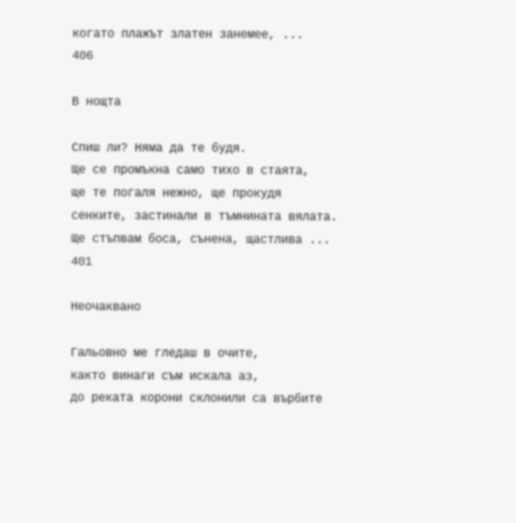когато плажът златен занемее, ...
406

В нощта

Спиш ли? Няма да те будя.
Ще се промъкна само тихо в стаята,
ще те погаля нежно, ще прокудя
сенките, застинали в тъмнината вялата.
Ще стъпвам боса, сънена, щастлива ...
401

Неочаквано

Гальовно ме гледаш в очите,
както винаги съм искала аз,
до реката корони склонили са върбите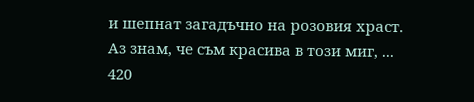и шепнат загадъчно на розовия храст.
Аз знам, че съм красива в този миг, ...
420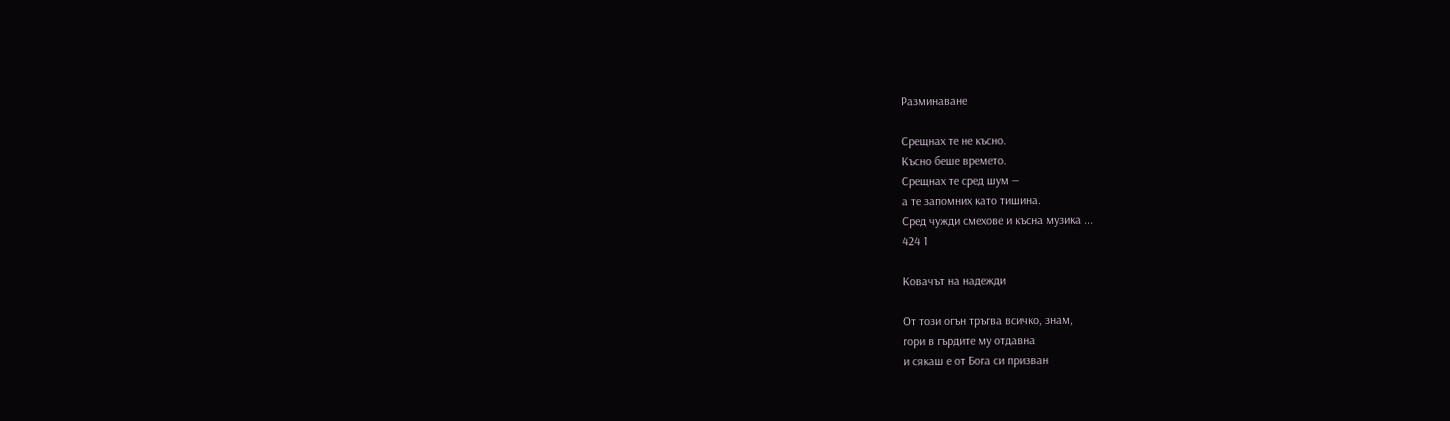Разминаване

Срещнах те не късно.
Късно беше времето.
Срещнах те сред шум —
а те запомних като тишина.
Сред чужди смехове и късна музика ...
424 1

Ковачът на надежди

От този огън тръгва всичко, знам,
гори в гърдите му отдавна
и сякаш е от Бога си призван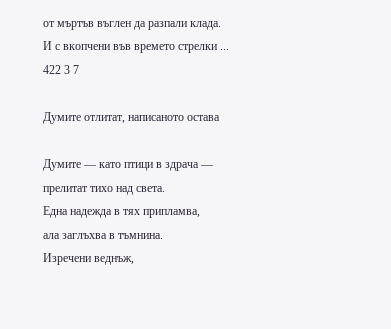от мъртъв въглен да разпали клада.
И с вкопчени във времето стрелки ...
422 3 7

Думите отлитат, написаното остава

Думите — като птици в здрача —
прелитат тихо над света.
Една надежда в тях припламва,
ала заглъхва в тъмнина.
Изречени веднъж,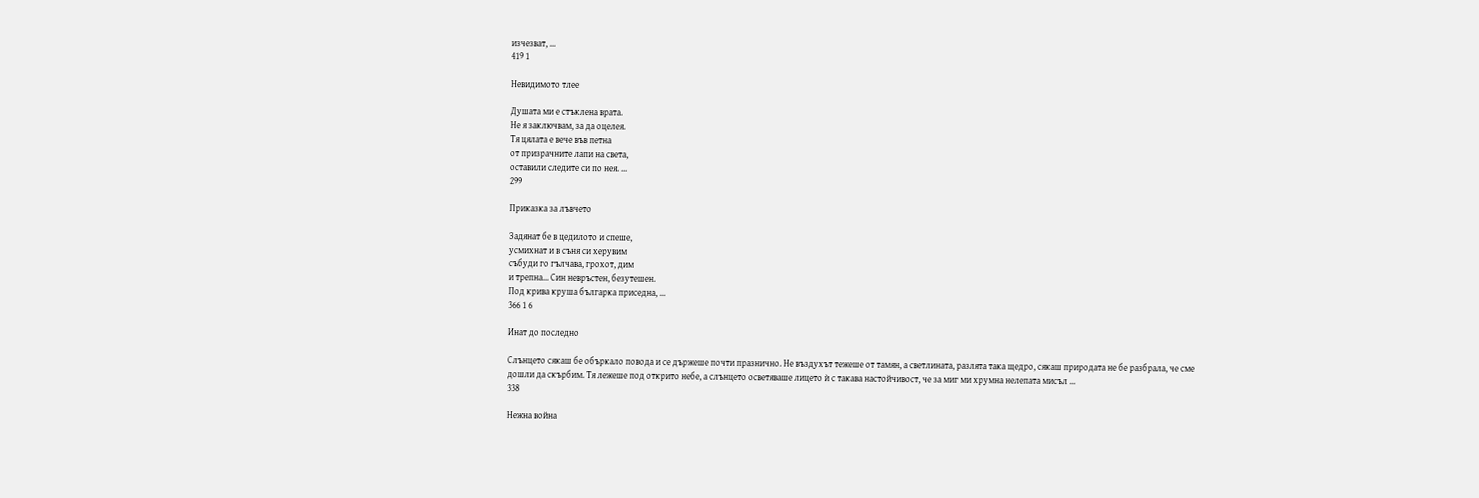изчезват, ...
419 1

Невидимото тлее

Душата ми е стъклена врата.
Не я заключвам, за да оцелея.
Тя цялата е вече във петна
от призрачните лапи на света,
оставили следите си по нея. ...
299

Приказка за лъвчето

Задянат бе в цедилото и спеше,
усмихнат и в съня си херувим
събуди го гълчава, грохот, дим
и трепна... Син невръстен, безутешен.
Под крива круша българка приседна, ...
366 1 6

Инат до последно

Слънцето сякаш бе объркало повода и се държеше почти празнично. Не въздухът тежеше от тамян, а светлината, разлята така щедро, сякаш природата не бе разбрала, че сме дошли да скърбим. Тя лежеше под открито небе, а слънцето осветяваше лицето ѝ с такава настойчивост, че за миг ми хрумна нелепата мисъл ...
338

Нежна война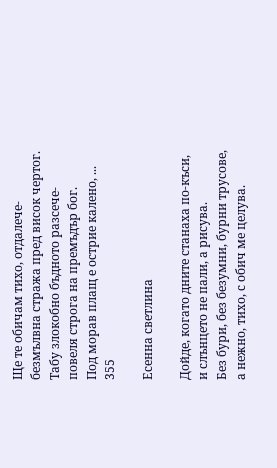Ще те обичам тихо, отдалече-
безмълвна стража пред висок чертог.
Табу злокобно бъдното разсече-
повеля строга на премъдър бог.
Под морав плащ е острие калено, ...
355

Есенна светлина

Дойде, когато дните станаха по-къси,
и слънцето не пали, а рисува.
Без бури, без безумни, бурни трусове,
а нежно, тихо, с обич ме целува.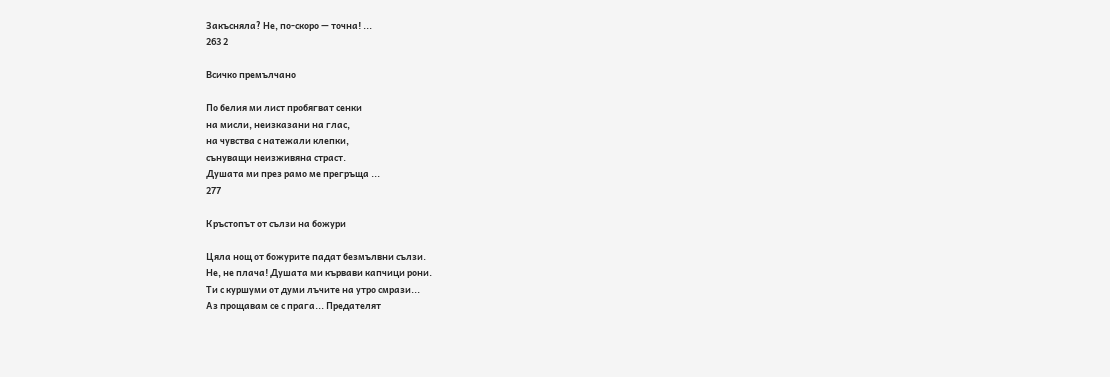Закъсняла? Не, по-скоро — точна! ...
263 2

Всичко премълчано

По белия ми лист пробягват сенки
на мисли, неизказани на глас,
на чувства с натежали клепки,
сънуващи неизживяна страст.
Душата ми през рамо ме прегръща ...
277

Кръстопът от сълзи на божури

Цяла нощ от божурите падат безмълвни сълзи.
Не, не плача! Душата ми кървави капчици рони.
Ти с куршуми от думи лъчите на утро смрази...
Аз прощавам се с прага... Предателят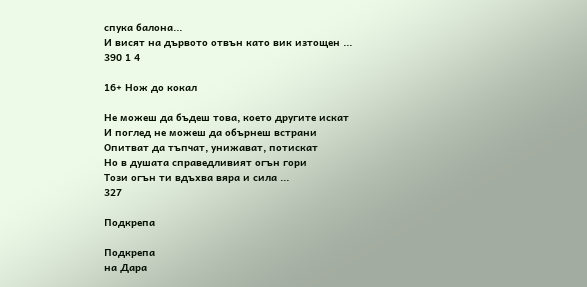спука балона...
И висят на дървото отвън като вик изтощен ...
390 1 4

16+ Нож до кокал

Не можеш да бъдеш това, което другите искат
И поглед не можеш да обърнеш встрани
Oпитват да тъпчат, унижават, потискат
Но в душата справедливият огън гори
Този огън ти вдъхва вяра и сила ...
327

Подкрепа

Подкрепа
на Дара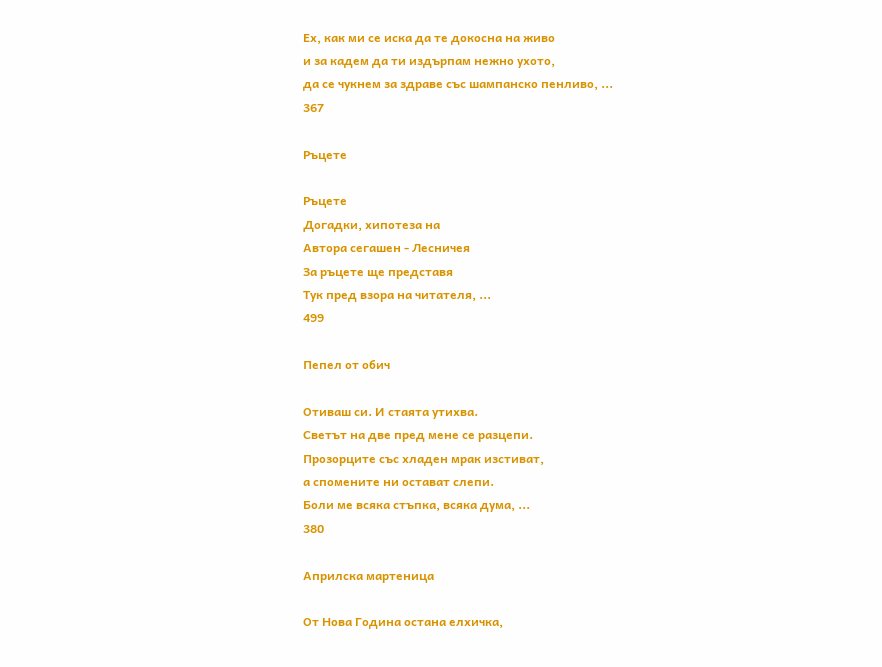Ех, как ми се иска да те докосна на живо
и за кадем да ти издърпам нежно ухото,
да се чукнем за здраве със шампанско пенливо, ...
367

Ръцете

Ръцете
Догадки, хипотеза на
Автора сегашен - Лесничея
За ръцете ще представя
Тук пред взора на читателя, ...
499

Пепел от обич

Отиваш си. И стаята утихва.
Светът на две пред мене се разцепи.
Прозорците със хладен мрак изстиват,
а спомените ни остават слепи.
Боли ме всяка стъпка, всяка дума, ...
380

Априлска мартеница

От Нова Година остана елхичка,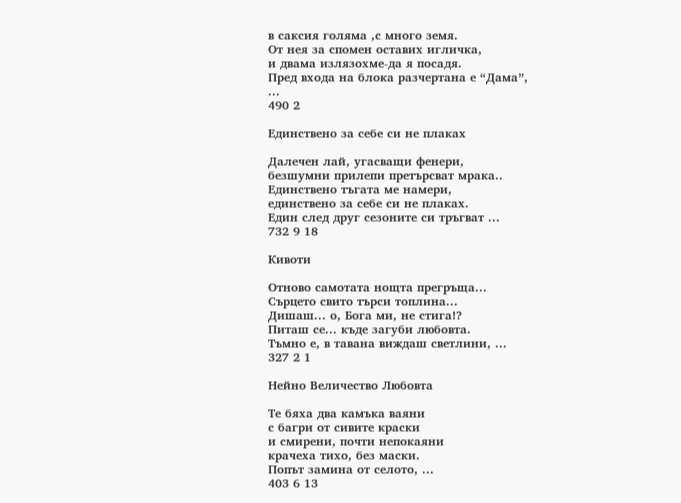в саксия голяма ,с много земя.
От нея за спомен оставих игличка,
и двама излязохме-да я посадя.
Пред входа на блока разчертана е “Дама”, ...
490 2

Единствено за себе си не плаках

Далечен лай, угасващи фенери,
безшумни прилепи претърсват мрака..
Единствено тъгата ме намери,
единствено за себе си не плаках.
Един след друг сезоните си тръгват ...
732 9 18

Кивоти

Отново самотата нощта прегръща...
Сърцето свито търси топлина...
Дишаш... о, Бога ми, не стига!?
Питаш се... къде загуби любовта.
Тъмно е, в тавана виждаш светлини, ...
327 2 1

Нейно Величество Любовта

Те бяха два камъка ваяни
с багри от сивите краски
и смирени, почти непокаяни
крачеха тихо, без маски.
Попът замина от селото, ...
403 6 13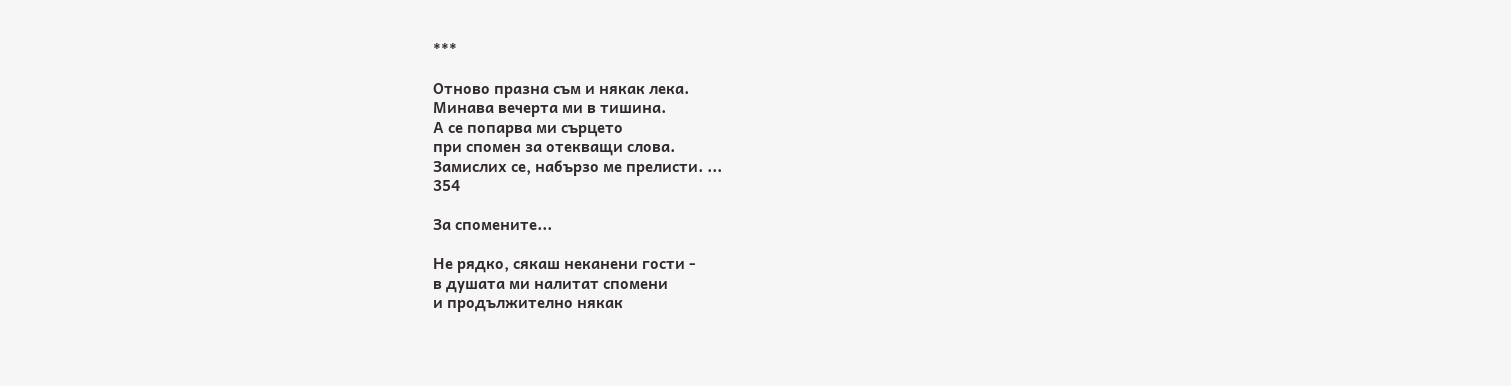***

Отново празна съм и някак лека.
Минава вечерта ми в тишина.
А се попарва ми сърцето
при спомен за отекващи слова.
Замислих се, набързо ме прелисти. ...
354

За спомените...

Не рядко, сякаш неканени гости -
в душата ми налитат спомени
и продължително някак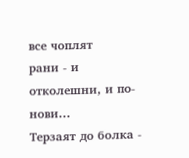все чоплят
рани - и отколешни, и по-нови…
Терзаят до болка -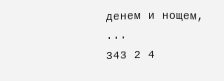денем и нощем, ...
343 2 4